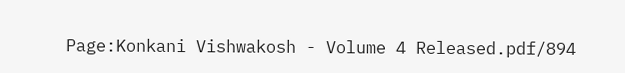Page:Konkani Vishwakosh - Volume 4 Released.pdf/894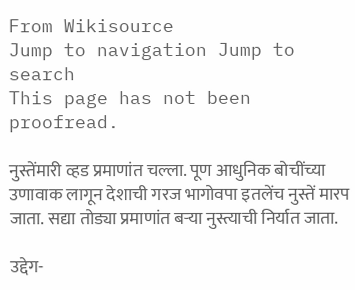From Wikisource
Jump to navigation Jump to search
This page has not been proofread.

नुस्तेंमारी व्हड प्रमाणांत चल्ला. पूण आधुनिक बोचींच्या उणावाक लागून देशाची गरज भागोवपा इतलेंच नुस्तें मारप जाता. सद्या तोड्या प्रमाणांत बऱ्या नुस्त्याची निर्यात जाता.

उद्देग-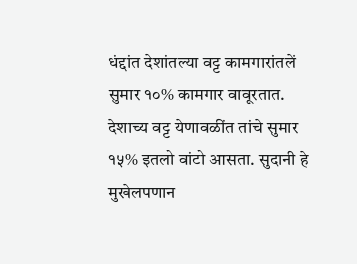धंद्दांत देशांतल्या वट्ट कामगारांतलें सुमार १०% कामगार वावूरतात. देशाच्य वट्ट येणावळींत तांचे सुमार १५% इतलो वांटो आसता. सुदानी हे मुखेलपणान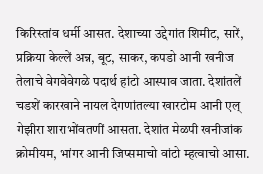किरिस्तांव धर्मी आसत. देशाच्या उद्देगांत शिमीट, सारें, प्रक्रिया केल्लें अन्न, बूट, साकर, कपडो आनी खनीज तेलाचे वेगवेवेगळे पदार्थ हांटो आस्पाव जाता. देशांतलें चडशें कारखाने नायल देगणांतल्या खारटोम आनी एल् गेझीरा शाराभोंवतणीं आसता. देशांत मेळपी खनीजांक क्रोमीयम, भांगर आनी जिप्समाचो वांटो म्हत्वाचो आसा.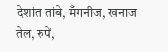देशांत तांबे, मँगनीज, खनाज तेल, रुपें,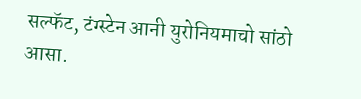सल्फॅट, टंग्स्टेन आनी युरोनियमाचो सांठो आसा.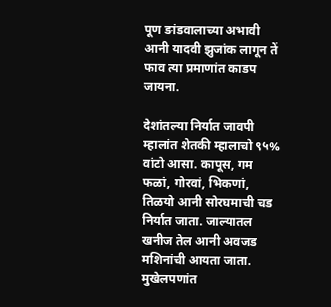पूण ङांडवालाच्या अभावी आनी यादवी झुजांक लागून तें फाव त्या प्रमाणांत काडप जायना.

देशांतल्या निर्यात जावपी म्हालांत शेतकी म्हालाचो ९५% वांटो आसा. कापूस, गम फळां, गोरवां, भिकणां, तिळयो आनी सोरघमाची चड निर्यात जाता. जाल्यातल खनीज तेल आनी अवजड मशिनांची आयता जाता. मुखेलपणांत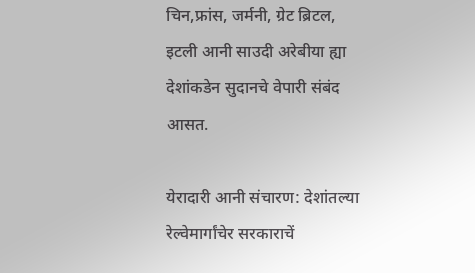चिन,फ्रांस, जर्मनी, ग्रेट ब्रिटल, इटली आनी साउदी अरेबीया ह्या देशांकडेन सुदानचे वेपारी संबंद आसत.

येरादारी आनी संचारण: देशांतल्या रेल्वेमार्गांचेर सरकाराचें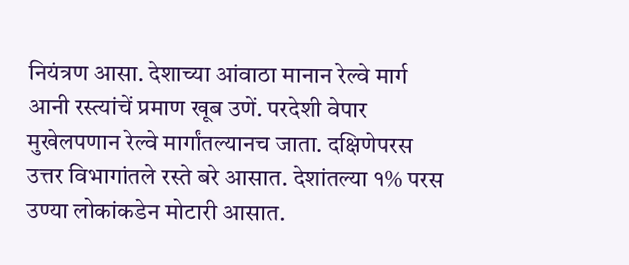नियंत्रण आसा. देशाच्या आंवाठा मानान रेल्वे मार्ग आनी रस्त्यांचें प्रमाण खूब उणें. परदेशी वेपार मुखेलपणान रेल्वे मार्गांतल्यानच जाता. दक्षिणेपरस उत्तर विभागांतले रस्ते बरे आसात. देशांतल्या १% परस उण्या लोकांकडेन मोटारी आसात.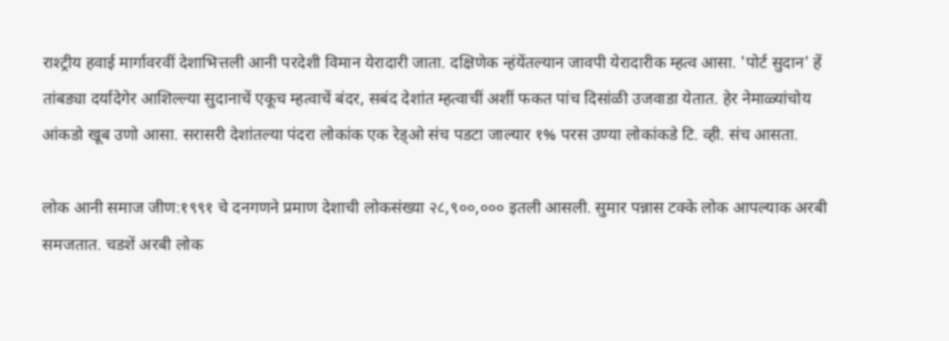राश्ट्रीय हवाई मार्गावरवीं देशाभित्तली आनी परदेशी विमान येरादारी जाता. दक्षिणेक न्हंयेंतल्यान जावपी येरादारीक म्हत्व आसा. 'पोर्ट सुदान' हें तांबड्या दर्यादेगेर आशिल्ल्या सुदानाचें एकूच म्हत्वाचें बंदर, सबंद देशांत म्हत्वाचीं अशीं फकत पांच दिसांळी उजवाडा येतात. हेर नेमाळ्यांचोय आंकडो खूब उणो आसा. सरासरी देशांतल्या पंदरा लोकांक एक रेड्ओ संच पडटा जाल्यार १% परस उण्या लोकांकडे टि. व्ही. संच आसता.

लोक आनी समाज जीण:१९९१ चे दनगणने प्रमाण देशाची लोकसंख्या २८,९००,००० इतली आसली. सुमार पन्नास टक्के लोक आपल्याक अरबी समजतात. चडशें अरबी लोक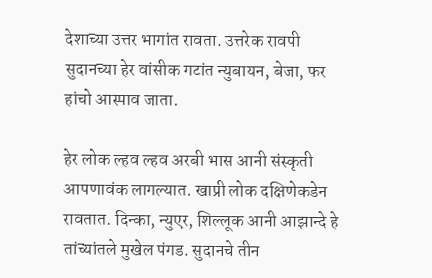देशाच्या उत्तर भागांत रावता. उत्तरेक रावपी सुदानच्या हेर वांसीक गटांत न्युबायन, बेजा, फर हांचो आस्पाव जाता.

हेर लोक ल्हव ल्हव अरबी भास आनी संस्कृती आपणावंक लागल्यात. खाप्री लोक दक्षिणेकडेन रावतात. दिन्का, न्युएर, शिल्लूक आनी आझान्दे हे तांच्यांतले मुखेल पंगड. सुदानचे तीन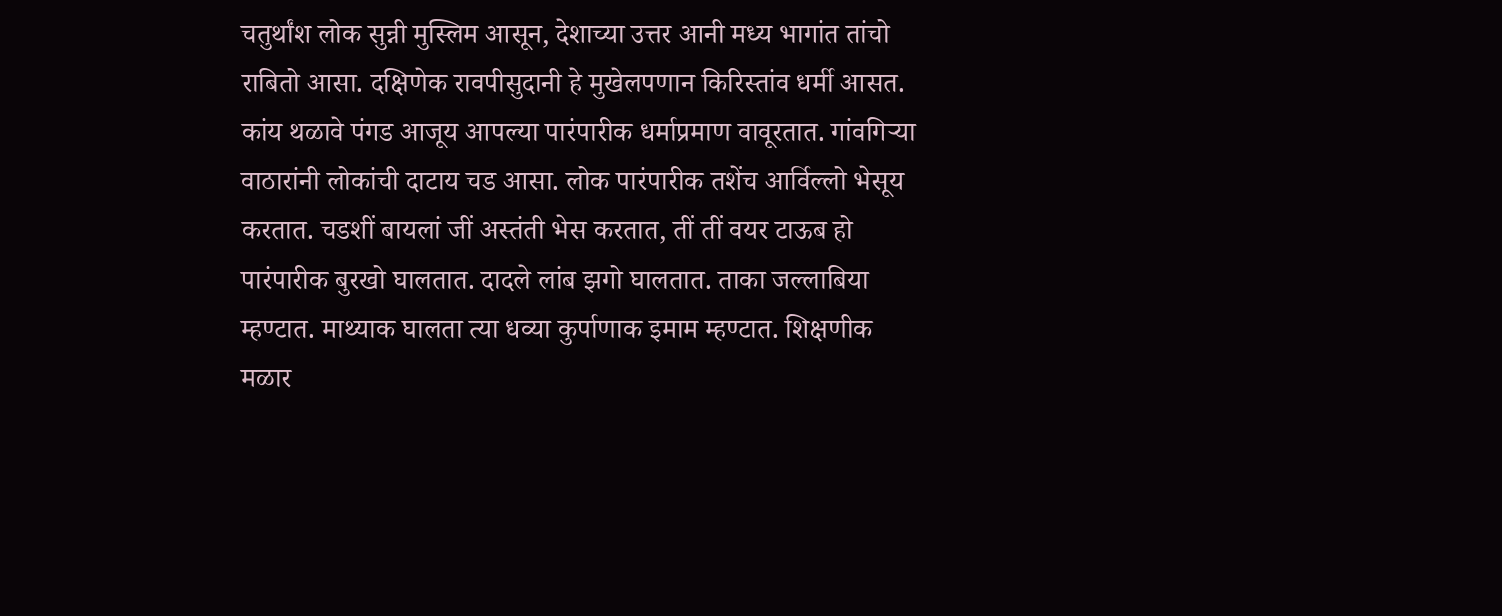चतुर्थांश लोक सुन्नी मुस्लिम आसून, देशाच्या उत्तर आनी मध्य भागांत तांचो राबितो आसा. दक्षिणेक रावपीसुदानी हे मुखेलपणान किरिस्तांव धर्मी आसत. कांय थळावे पंगड आजूय आपल्या पारंपारीक धर्माप्रमाण वावूरतात. गांवगिऱ्या वाठारांनी लोकांची दाटाय चड आसा. लोक पारंपारीक तशेंच आर्विल्लो भेसूय करतात. चडशीं बायलां जीं अस्तंती भेस करतात, तीं तीं वयर टाऊब हो पारंपारीक बुरखो घालतात. दादले लांब झगो घालतात. ताका जल्लाबिया म्हण्टात. माथ्याक घालता त्या धव्या कुर्पाणाक इमाम म्हण्टात. शिक्षणीक मळार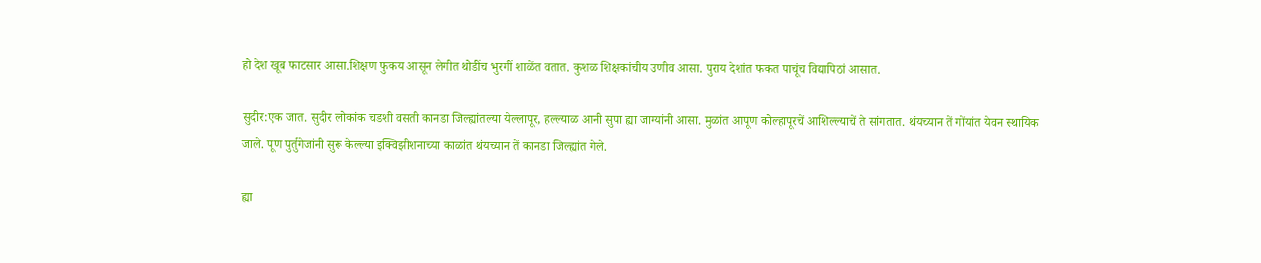हो देश खूब फाटसार आसा.शिक्षण फुकय आसून लेगीत थोडींच भुरगीं शाळेंत वतात. कुशळ शिक्षकांचीय उणीव आसा. पुराय देशांत फकत पाचूंच विद्यापिठां आसात.

सुदीर:एक जात. सुदीर लोकांक चडशी वसती कानडा जिल्ह्यांतल्या येल्लापूर, हल्ल्याळ आनी सुपा ह्या जाग्यांनी आसा. मुळांत आपूण कोल्हापूरचें आशिल्ल्याचें ते सांगतात. थंयच्यान तें गोंयांत येवन स्थायिक जाले. पूण पुर्तुगेजांनी सुरू केल्ल्या इक्विझीशनाच्या काळांत थंयच्यान तें कानडा जिल्ह्यांत गेले.

ह्या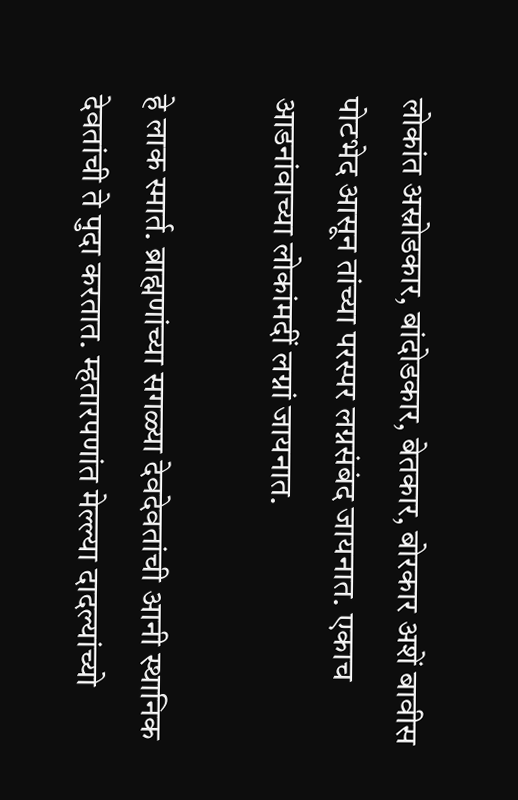लोकांत अस्नोडकार, बांदोडकार, बेतकार, बोरकार अशें बावीस पोटभेद आसून तांच्या परस्पर लग्नसंबंद जायनात. एकाच आडनांवाच्या लोकांमदीं लग्नां जायनात.

हे लाक स्मार्त. ब्राह्मणांच्या सगळ्या देवदेवतांची आनी स्थानिक देवतांची ते पुदा करतात. म्हतारपणांत मेल्ल्या दादल्यांच्यो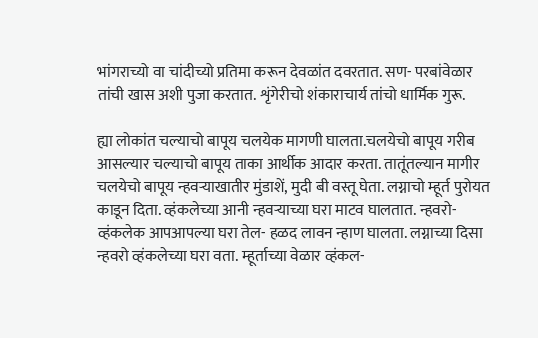भांगराच्यो वा चांदीच्यो प्रतिमा करून देवळांत दवरतात. सण- परबांवेळार तांची खास अशी पुजा करतात. शृंगेरीचो शंकाराचार्य तांचो धार्मिक गुरू.

ह्या लोकांत चल्याचो बापूय चलयेक मागणी घालता.चलयेचो बापूय गरीब आसल्यार चल्याचो बापूय ताका आर्थीक आदार करता. तातूंतल्यान मागीर चलयेचो बापूय न्हवऱ्याखातीर मुंडाशें, मुदी बी वस्तू घेता. लग्नाचो म्हूर्त पुरोयत काडून दिता. व्हंकलेच्या आनी न्हवऱ्याच्या घरा माटव घालतात. न्हवरो- व्हंकलेक आपआपल्या घरा तेल- हळद लावन न्हाण घालता. लग्नाच्या दिसा न्हवरो व्हंकलेच्या घरा वता. म्हूर्ताच्या वेळार व्हंकल-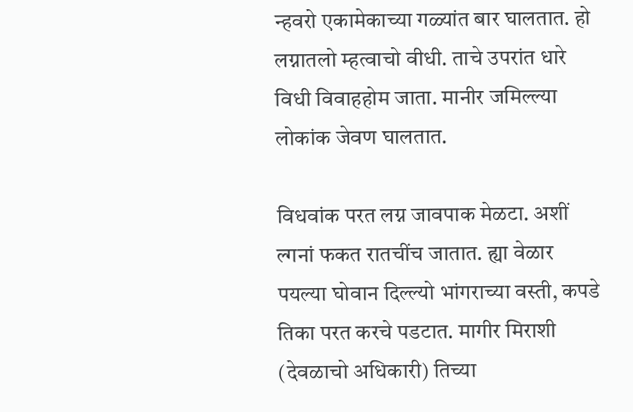न्हवरो एकामेकाच्या गळ्यांत बार घालतात. हो लग्नातलो म्हत्वाचो वीधी. ताचे उपरांत धारे विधी विवाहहोम जाता. मानीर जमिल्ल्या लोकांक जेवण घालतात.

विधवांक परत लग्न जावपाक मेळटा. अशीं ल्गनां फकत रातचींच जातात. ह्या वेळार पयल्या घोवान दिल्ल्यो भांगराच्या वस्ती, कपडे तिका परत करचे पडटात. मागीर मिराशी (देवळाचो अधिकारी) तिच्या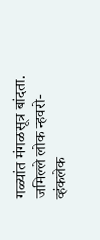गळ्यांत मंगळसूत्र बांदता. जमिल्ले लोक न्हवरो- व्हंकलेक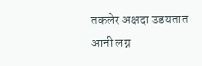तकलेर अक्षदा उडयतात आनी लग्न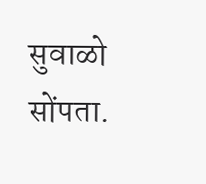सुवाळो सोंपता.